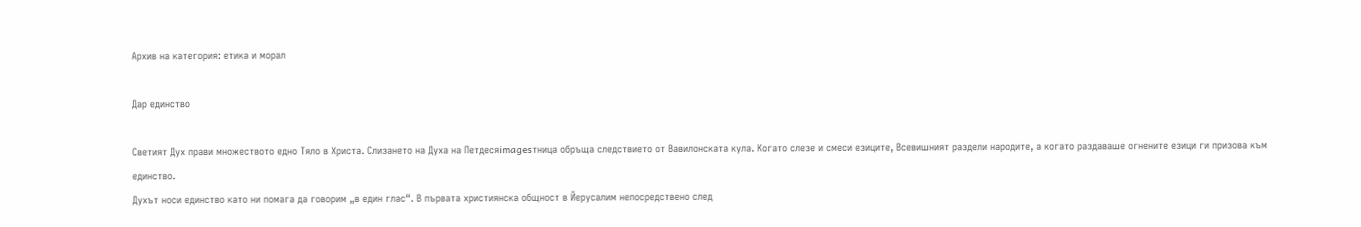Архив на категория: етика и морал

Дар единство

Светият Дух прави множеството едно Тяло в Христа. Слизането на Духа на Петдесяimagesтница обръща следствието от Вавилонската кула. Когато слезе и смеси езиците, Всевишният раздели народите, а когато раздаваше огнените езици ги призова към единство.
Духът носи единство като ни помага да говорим „в един глас“. В първата християнска общност в Йерусалим непосредствено след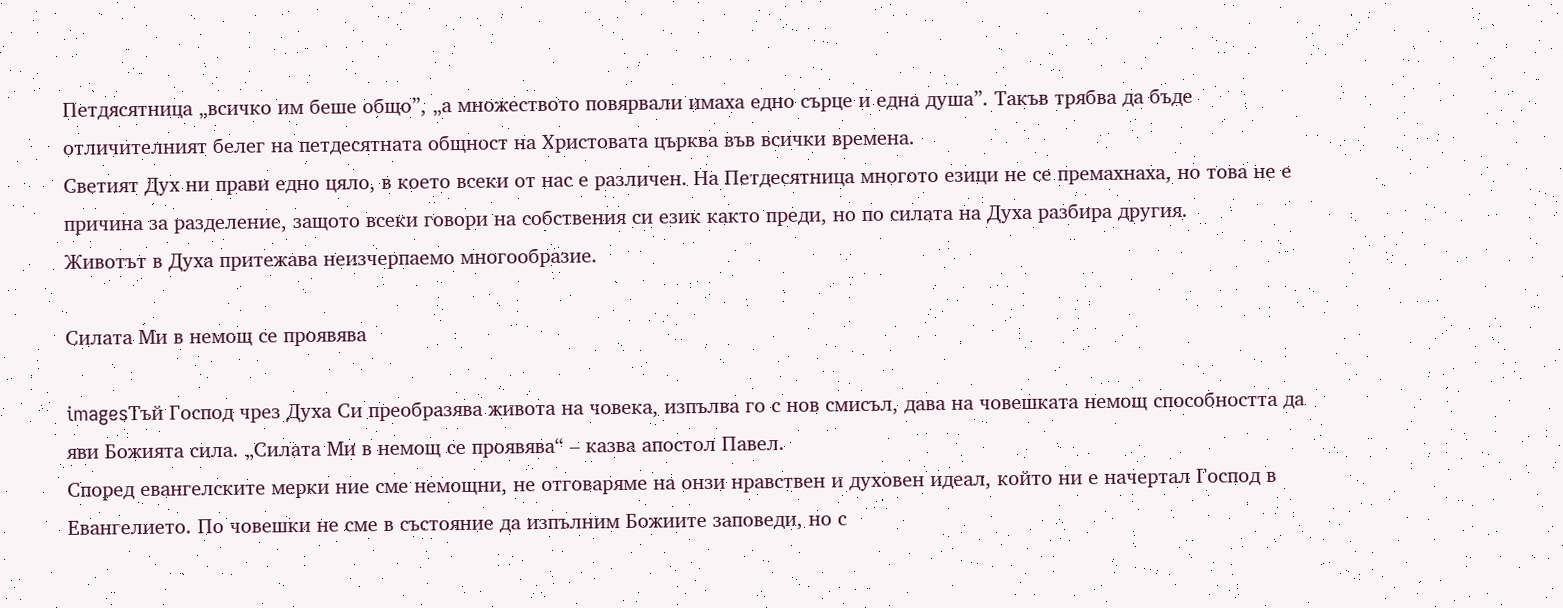Петдясятница „всичко им беше общо”, „а множеството повярвали имаха едно сърце и една душа”. Такъв трябва да бъде отличителният белег на петдесятната общност на Христовата църква във всички времена.
Светият Дух ни прави едно цяло, в което всеки от нас е различен. На Петдесятница многото езици не се премахнаха, но това не е причина за разделение, защото всеки говори на собствения си език както преди, но по силата на Духа разбира другия.
Животът в Духа притежава неизчерпаемо многообразие.

Силата Ми в немощ се проявява

imagesТъй Господ чрез Духа Си преобразява живота на човека, изпълва го с нов смисъл, дава на човешката немощ способността да яви Божията сила. „Силата Ми в немощ се проявява“ – казва апостол Павел.
Според евангелските мерки ние сме немощни, не отговаряме на онзи нравствен и духовен идеал, който ни е начертал Господ в Евангелието. По човешки не сме в състояние да изпълним Божиите заповеди, но с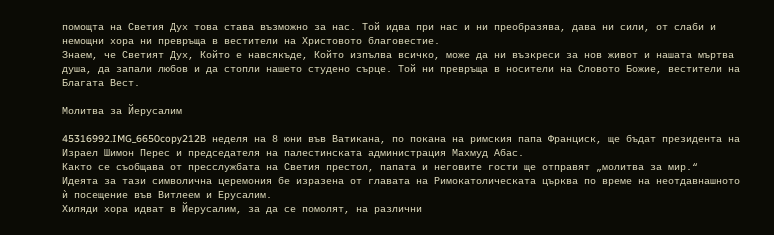помощта на Светия Дух това става възможно за нас. Той идва при нас и ни преобразява, дава ни сили, от слаби и немощни хора ни превръща в вестители на Христовото благовестие.
Знаем, че Светият Дух, Който е навсякъде, Който изпълва всичко, може да ни възкреси за нов живот и нашата мъртва душа, да запали любов и да стопли нашето студено сърце. Той ни превръща в носители на Словото Божие, вестители на Благата Вест.

Молитва за Йерусалим

45316992.IMG_6650copy212В неделя на 8 юни във Ватикана, по покана на римския папа Франциск, ще бъдат президента на Израел Шимон Перес и председателя на палестинската администрация Махмуд Абас.
Както се съобщава от пресслужбата на Светия престол, папата и неговите гости ще отправят „молитва за мир.“
Идеята за тази символична церемония бе изразена от главата на Римокатолическата църква по време на неотдавнашното ѝ посещение във Витлеем и Ерусалим.
Хиляди хора идват в Йерусалим, за да се помолят, на различни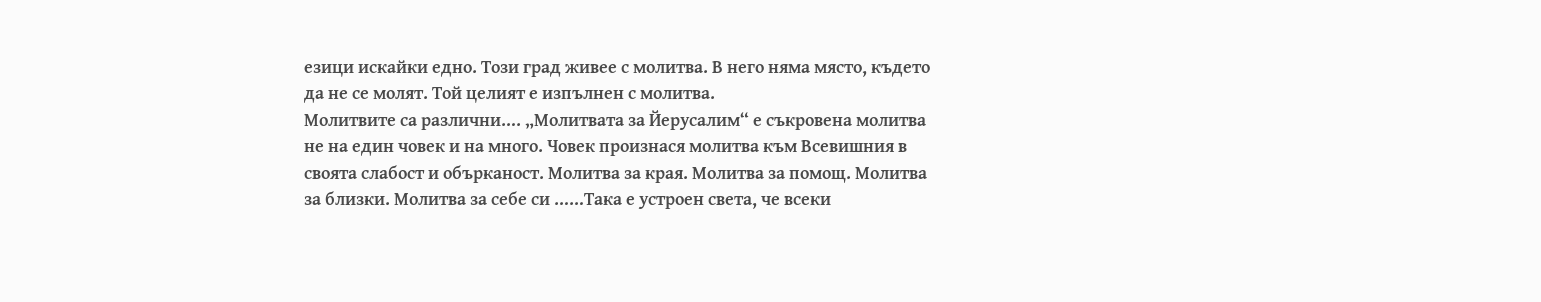езици искайки едно. Този град живее с молитва. В него няма място, където да не се молят. Той целият е изпълнен с молитва.
Молитвите са различни…. „Молитвата за Йерусалим“ е съкровена молитва не на един човек и на много. Човек произнася молитва към Всевишния в своята слабост и обърканост. Молитва за края. Молитва за помощ. Молитва за близки. Молитва за себе си ……Така е устроен света, че всеки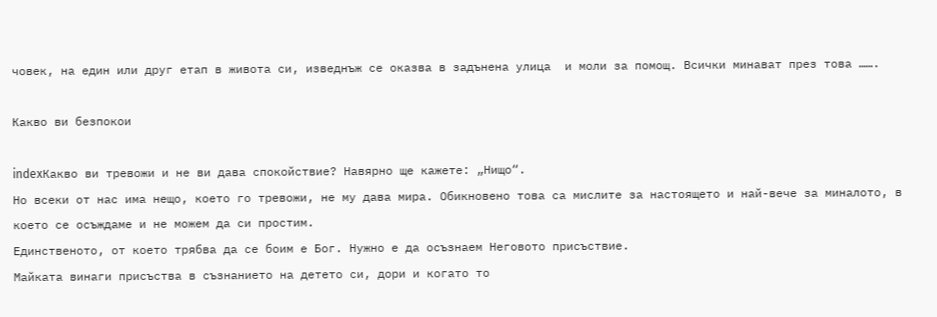човек, на един или друг етап в живота си, изведнъж се оказва в задънена улица  и моли за помощ. Всички минават през това …….

Какво ви безпокои

indexКакво ви тревожи и не ви дава спокойствие? Навярно ще кажете: „Нищо“.
Но всеки от нас има нещо, което го тревожи, не му дава мира. Обикновено това са мислите за настоящето и най-вече за миналото, в което се осъждаме и не можем да си простим.
Единственото, от което трябва да се боим е Бог. Нужно е да осъзнаем Неговото присъствие.
Майката винаги присъства в съзнанието на детето си, дори и когато то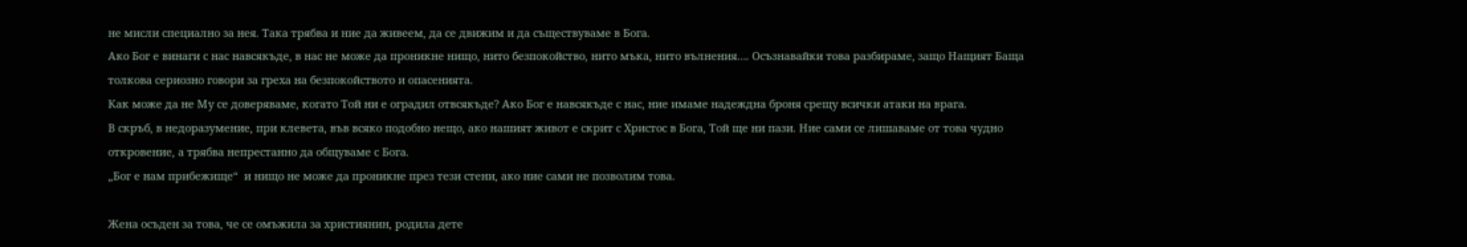не мисли специално за нея. Така трябва и ние да живеем, да се движим и да съществуваме в Бога.
Ако Бог е винаги с нас навсякъде, в нас не може да проникне нищо, нито безпокойство, нито мъка, нито вълнения…. Осъзнавайки това разбираме, защо Нащият Баща толкова сериозно говори за греха на безпокойството и опасенията.
Как може да не Му се доверяваме, когато Той ни е оградил отвсякъде? Ако Бог е навсякъде с нас, ние имаме надеждна броня срещу всички атаки на врага.
В скръб, в недоразумение, при клевета, във всяко подобно нещо, ако нашият живот е скрит с Христос в Бога, Той ще ни пази. Ние сами се лишаваме от това чудно откровение, а трябва непрестанно да общуваме с Бога.
„Бог е нам прибежище“  и нищо не може да проникне през тези стени, ако ние сами не позволим това.

Жена осъден за това, че се омъжила за християнин, родила дете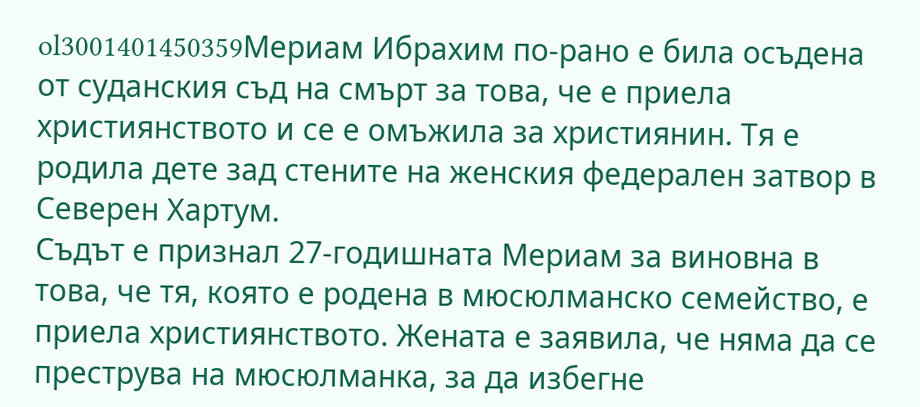ol3001401450359Мериам Ибрахим по-рано е била осъдена от суданския съд на смърт за това, че е приела християнството и се е омъжила за християнин. Тя е родила дете зад стените на женския федерален затвор в Северен Хартум.
Съдът е признал 27-годишната Мериам за виновна в това, че тя, която е родена в мюсюлманско семейство, е приела християнството. Жената е заявила, че няма да се преструва на мюсюлманка, за да избегне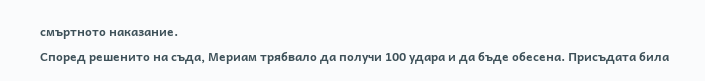смъртното наказание.
Според решенито на съда, Мериам трябвало да получи 100 удара и да бъде обесена. Присъдата била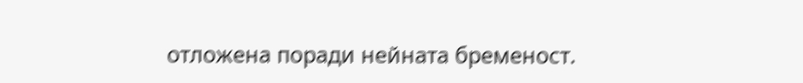отложена поради нейната бременост.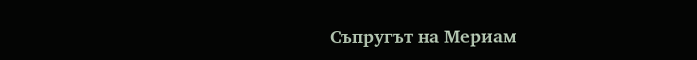Съпругът на Мериам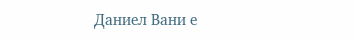Даниел Вани е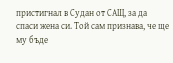пристигнал в Судан от САЩ, за да спаси жена си. Той сам признава, че ще му бъде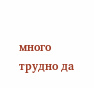много трудно да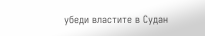убеди властите в Судан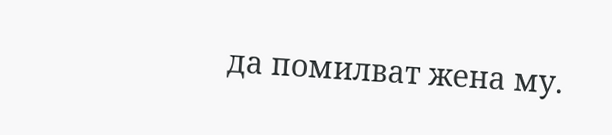да помилват жена му.